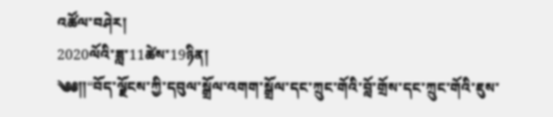འཚོལ་བཤེར།
2020ལོའི་ཟླ་11ཚེས་19ཉིན།
༄༅༎“བོད་ལྗོངས་ཀྱི་དབུལ་སྒྲོལ་འགག་སྒྲོལ་དང་ཀྲུང་གོའི་བློ་གྲོས་དང་ཀྲུང་གོའི་ཇུས་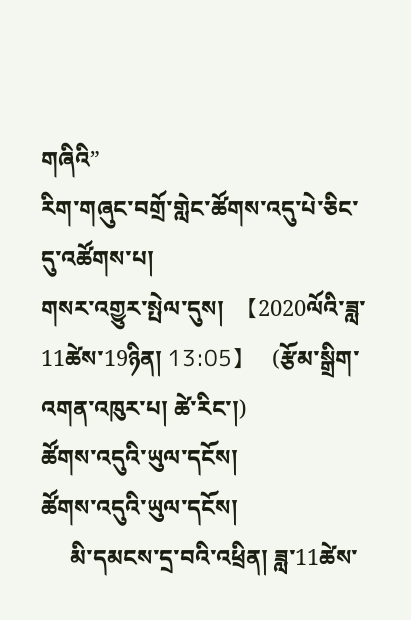གཞིའི”
རིག་གཞུང་བགྲོ་གླེང་ཚོགས་འདུ་པེ་ཅིང་དུ་འཚོགས་པ།
གསར་འགྱུར་སྤེལ་དུས།  【2020ལོའི་ཟླ་ 11ཚེས་19ཉིན། 13:05】   (རྩོམ་སྒྲིག་འགན་འཁུར་པ། ཚེ་རིང་།)
ཚོགས་འདུའི་ཡུལ་དངོས།
ཚོགས་འདུའི་ཡུལ་དངོས།
     མི་དམངས་དྲ་བའི་འཕྲིན། ཟླ་11ཚེས་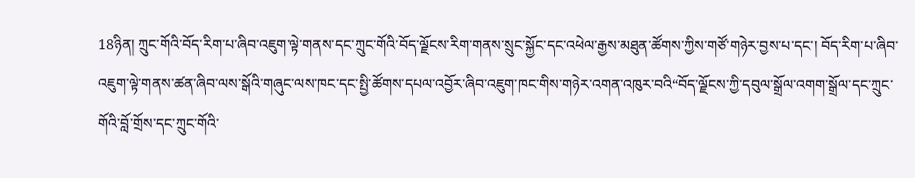18ཉིན། ཀྲུང་གོའི་བོད་རིག་པ་ཞིབ་འཇུག་ལྟེ་གནས་དང་ཀྲུང་གོའི་བོད་ལྗོངས་རིག་གནས་སྲུང་སྐྱོང་དང་འཕེལ་རྒྱས་མཐུན་ཚོགས་ཀྱིས་གཙོ་གཉེར་བྱས་པ་དང་། བོད་རིག་པ་ཞིབ་འཇུག་ལྟེ་གནས་ཚན་ཞིབ་ལས་སྒོའི་གཞུང་ལས་ཁང་དང་སྤྱི་ཚོགས་དཔལ་འབྱོར་ཞིབ་འཇུག་ཁང་གིས་གཉེར་འགན་འཁུར་བའི“བོད་ལྗོངས་ཀྱི་དབུལ་སྒྲོལ་འགག་སྒྲོལ་དང་ཀྲུང་གོའི་བློ་གྲོས་དང་ཀྲུང་གོའི་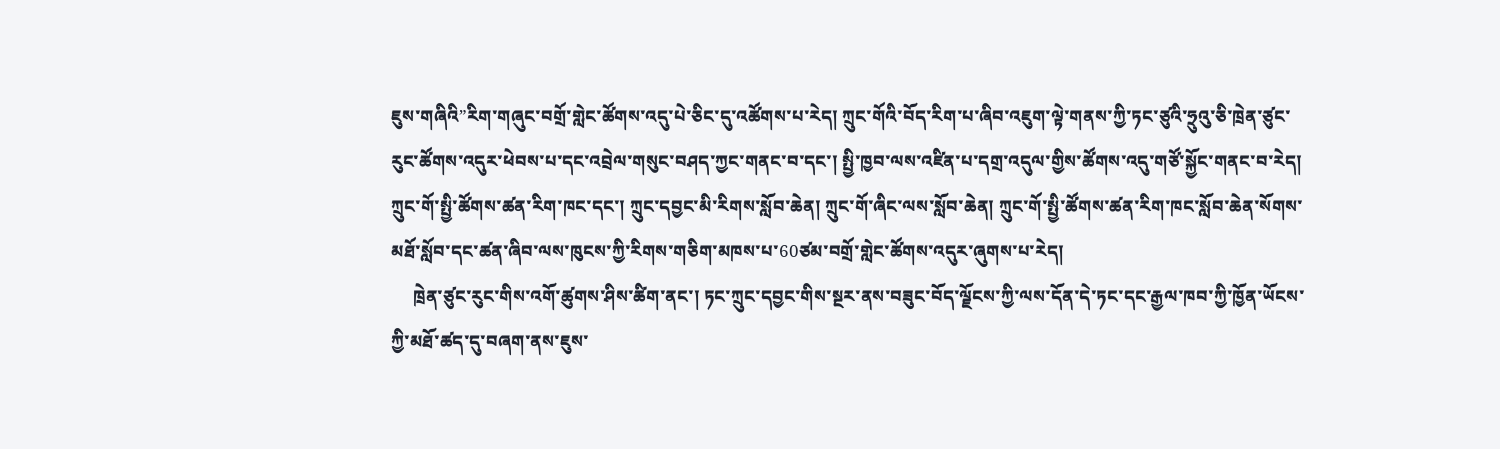ཇུས་གཞིའི”རིག་གཞུང་བགྲོ་གླེང་ཚོགས་འདུ་པེ་ཅིང་དུ་འཚོགས་པ་རེད། ཀྲུང་གོའི་བོད་རིག་པ་ཞིབ་འཇུག་ལྟེ་གནས་ཀྱི་ཏང་ཙུའི་ཧྲུའུ་ཅི་ཁྲེན་ཙུང་རུང་ཚོགས་འདུར་ཕེབས་པ་དང་འབྲེལ་གསུང་བཤད་ཀྱང་གནང་བ་དང་། སྤྱི་ཁྱབ་ལས་འཛིན་པ་དགྲ་འདུལ་གྱིས་ཚོགས་འདུ་གཙོ་སྐྱོང་གནང་བ་རེད། ཀྲུང་གོ་སྤྱི་ཚོགས་ཚན་རིག་ཁང་དང་། ཀྲུང་དབྱང་མི་རིགས་སློབ་ཆེན། ཀྲུང་གོ་ཞིང་ལས་སློབ་ཆེན། ཀྲུང་གོ་སྤྱི་ཚོགས་ཚན་རིག་ཁང་སློབ་ཆེན་སོགས་མཐོ་སློབ་དང་ཚན་ཞིབ་ལས་ཁུངས་ཀྱི་རིགས་གཅིག་མཁས་པ་60ཙམ་བགྲོ་གླེང་ཚོགས་འདུར་ཞུགས་པ་རེད།
     ཁྲེན་ཙུང་རུང་གིས་འགོ་ཚུགས་ཤིས་ཚིག་ནང་། ཏང་ཀྲུང་དབྱང་གིས་སྔར་ནས་བཟུང་བོད་ལྗོངས་ཀྱི་ལས་དོན་དེ་ཏང་དང་རྒྱལ་ཁབ་ཀྱི་ཁྱོན་ཡོངས་ཀྱི་མཐོ་ཚད་དུ་བཞག་ནས་ཇུས་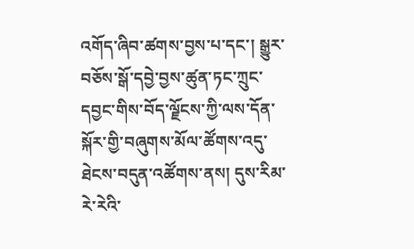འགོད་ཞིབ་ཚགས་བྱས་པ་དང་། སྒྱུར་བཅོས་སྒོ་དབྱེ་བྱས་ཚུན་ཏང་ཀྲུང་དབྱང་གིས་བོད་ལྗོངས་ཀྱི་ལས་དོན་སྐོར་གྱི་བཞུགས་མོལ་ཚོགས་འདུ་ཐེངས་བདུན་འཚོགས་ནས། དུས་རིམ་རེ་རེའི་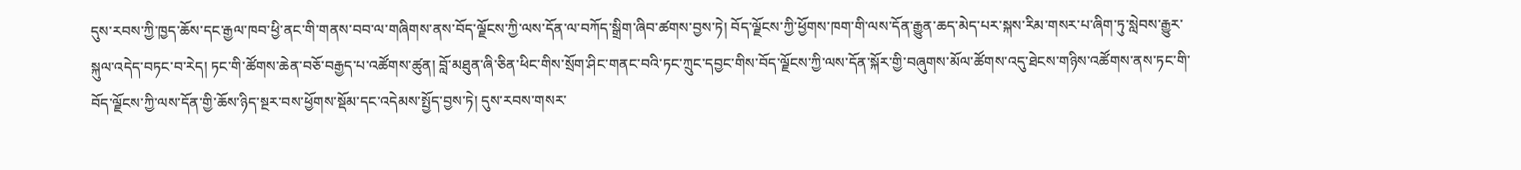དུས་རབས་ཀྱི་ཁྱད་ཆོས་དང་རྒྱལ་ཁབ་ཕྱི་ནང་གི་གནས་བབ་ལ་གཞིགས་ནས་བོད་ལྗོངས་ཀྱི་ལས་དོན་ལ་བཀོད་སྒྲིག་ཞིབ་ཚགས་བྱས་ཏེ། བོད་ལྗོངས་ཀྱི་ཕྱོགས་ཁག་གི་ལས་དོན་རྒྱུན་ཆད་མེད་པར་སྐས་རིམ་གསར་པ་ཞིག་ཏུ་སླེབས་རྒྱུར་སྐུལ་འདེད་བཏང་བ་རེད། ཏང་གི་ཚོགས་ཆེན་བཅོ་བརྒྱད་པ་འཚོགས་ཚུན། བློ་མཐུན་ཞི་ཅིན་ཕིང་གིས་སྲོག་ཤིང་གནང་བའི་ཏང་ཀྲུང་དབྱང་གིས་བོད་ལྗོངས་ཀྱི་ལས་དོན་སྐོར་གྱི་བཞུགས་མོལ་ཚོགས་འདུ་ཐེངས་གཉིས་འཚོགས་ནས་ཏང་གི་བོད་ལྗོངས་ཀྱི་ལས་དོན་གྱི་ཆོས་ཉིད་སྔར་བས་ཕྱོགས་སྡོམ་དང་འདེམས་སྤྱོད་བྱས་ཏེ། དུས་རབས་གསར་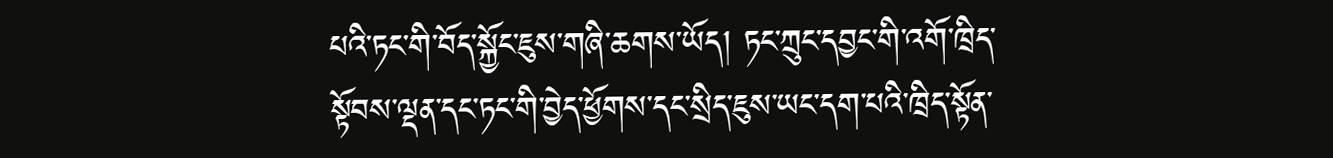པའི་ཏང་གི་བོད་སྐྱོང་ཇུས་གཞི་ཆགས་ཡོད། ཏང་ཀྲུང་དབྱང་གི་འགོ་ཁྲིད་སྟོབས་ལྡན་དང་ཏང་གི་བྱེད་ཕྱོགས་དང་སྲིད་ཇུས་ཡང་དག་པའི་ཁྲིད་སྟོན་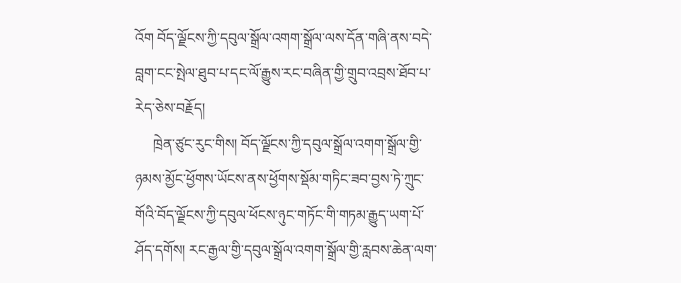འོག བོད་ལྗོངས་ཀྱི་དབུལ་སྒྲོལ་འགག་སྒྲོལ་ལས་དོན་གཞི་ནས་བདེ་བླག་ངང་སྤེལ་ཐུབ་པ་དང་ལོ་རྒྱུས་རང་བཞིན་གྱི་གྲུབ་འབྲས་ཐོབ་པ་རེད་ཅེས་བརྗོད།
     ཁྲེན་ཙུང་རུང་གིས། བོད་ལྗོངས་ཀྱི་དབུལ་སྒྲོལ་འགག་སྒྲོལ་གྱི་ཉམས་མྱོང་ཕྱོགས་ཡོངས་ནས་ཕྱོགས་སྡོམ་གཏིང་ཟབ་བྱས་ཏེ་ཀྲུང་གོའི་བོད་ལྗོངས་ཀྱི་དབུལ་ཕོངས་ཉུང་གཏོང་གི་གཏམ་རྒྱུད་ཡག་པོ་ཤོད་དགོས། རང་རྒྱལ་གྱི་དབུལ་སྒྲོལ་འགག་སྒྲོལ་གྱི་རླབས་ཆེན་ལག་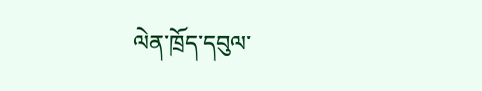ལེན་ཁྲོད་དབུལ་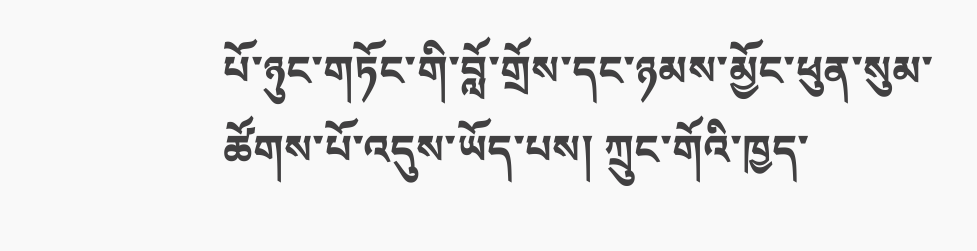པོ་ཉུང་གཏོང་གི་བློ་གྲོས་དང་ཉམས་མྱོང་ཕུན་སུམ་ཚོགས་པོ་འདུས་ཡོད་པས། ཀྲུང་གོའི་ཁྱད་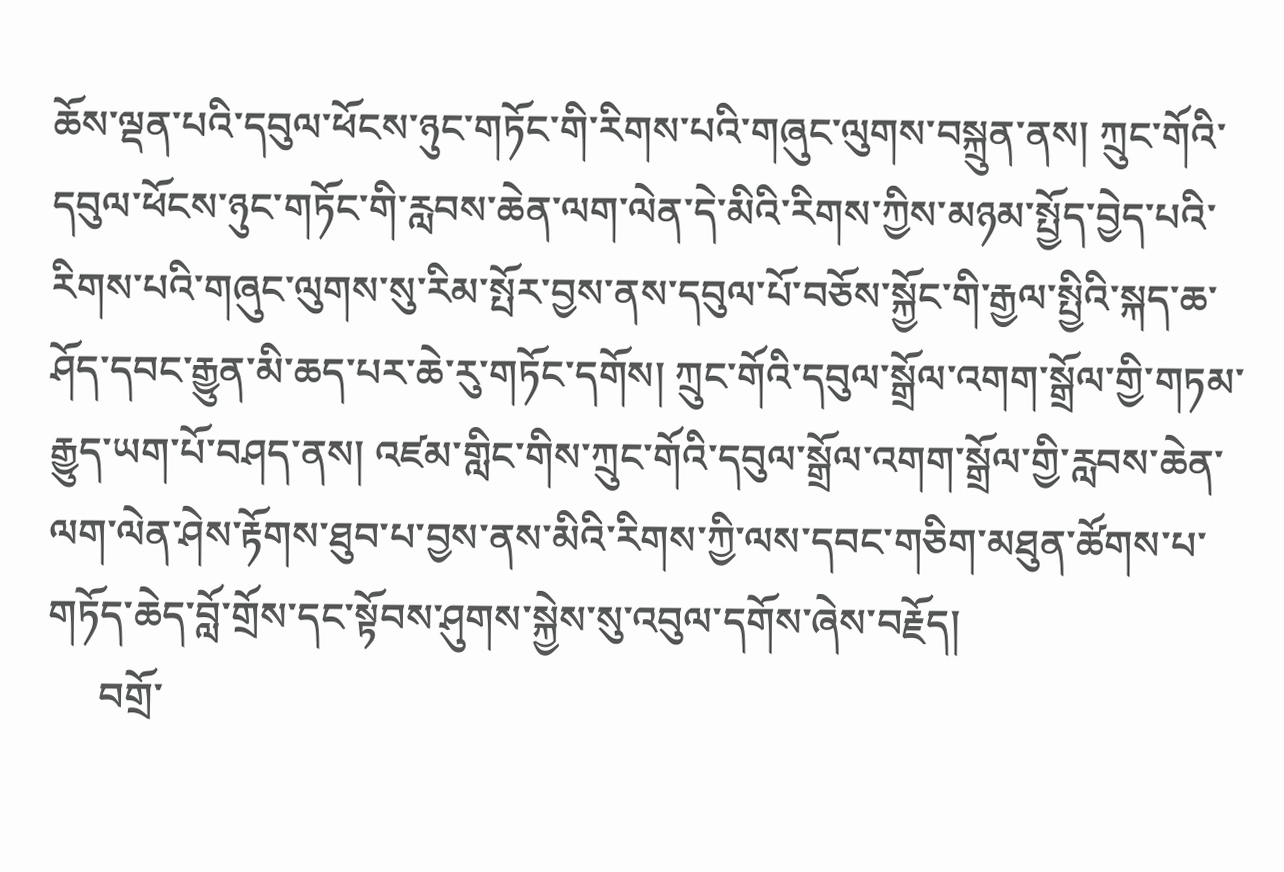ཆོས་ལྡན་པའི་དབུལ་ཕོངས་ཉུང་གཏོང་གི་རིགས་པའི་གཞུང་ལུགས་བསྐྲུན་ནས། ཀྲུང་གོའི་དབུལ་ཕོངས་ཉུང་གཏོང་གི་རླབས་ཆེན་ལག་ལེན་དེ་མིའི་རིགས་ཀྱིས་མཉམ་སྤྱོད་བྱེད་པའི་རིགས་པའི་གཞུང་ལུགས་སུ་རིམ་སྤོར་བྱས་ནས་དབུལ་པོ་བཅོས་སྐྱོང་གི་རྒྱལ་སྤྱིའི་སྐད་ཆ་ཤོད་དབང་རྒྱུན་མི་ཆད་པར་ཆེ་རུ་གཏོང་དགོས། ཀྲུང་གོའི་དབུལ་སྒྲོལ་འགག་སྒྲོལ་གྱི་གཏམ་རྒྱུད་ཡག་པོ་བཤད་ནས། འཛམ་གླིང་གིས་ཀྲུང་གོའི་དབུལ་སྒྲོལ་འགག་སྒྲོལ་གྱི་རླབས་ཆེན་ལག་ལེན་ཤེས་རྟོགས་ཐུབ་པ་བྱས་ནས་མིའི་རིགས་ཀྱི་ལས་དབང་གཅིག་མཐུན་ཚོགས་པ་གཏོད་ཆེད་བློ་གྲོས་དང་སྟོབས་ཤུགས་སྐྱེས་སུ་འབུལ་དགོས་ཞེས་བརྗོད།
     བགྲོ་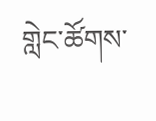གླེང་ཚོགས་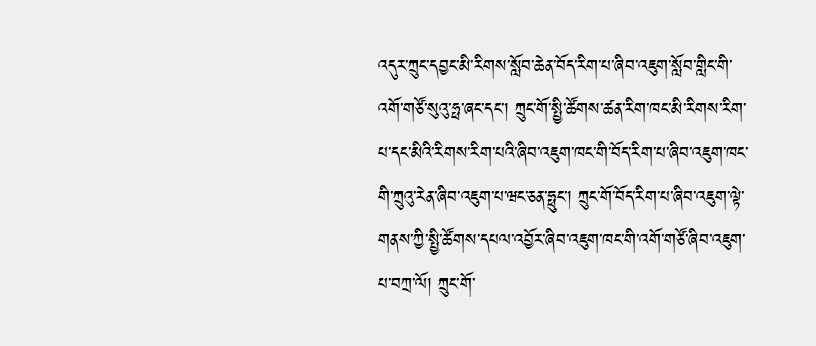འདུར་ཀྲུང་དབྱང་མི་རིགས་སློབ་ཆེན་བོད་རིག་པ་ཞིབ་འཇུག་སློབ་གླིང་གི་འགོ་གཙོ་སུའུ་ཧྥ་ཞང་དང་། ཀྲུང་གོ་སྤྱི་ཚོགས་ཚན་རིག་ཁང་མི་རིགས་རིག་པ་དང་མིའི་རིགས་རིག་པའི་ཞིབ་འཇུག་ཁང་གི་བོད་རིག་པ་ཞིབ་འཇུག་ཁང་གི་ཀྲུའུ་རེན་ཞིབ་འཇུག་པ་ཝང་ཅན་ཧྥུང་། ཀྲུང་གོ་བོད་རིག་པ་ཞིབ་འཇུག་ལྟེ་གནས་ཀྱི་སྤྱི་ཚོགས་དཔལ་འབྱོར་ཞིབ་འཇུག་ཁང་གི་འགོ་གཙོ་ཞིབ་འཇུག་པ་བཀྲ་ལོ། ཀྲུང་གོ་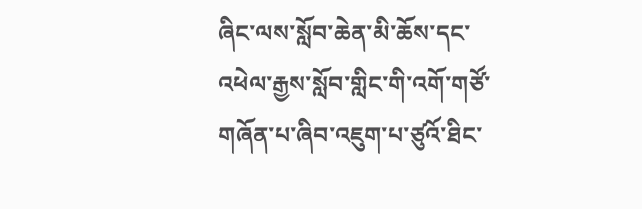ཞིང་ལས་སློབ་ཆེན་མི་ཆོས་དང་འཕེལ་རྒྱས་སློབ་གླིང་གི་འགོ་གཙོ་གཞོན་པ་ཞིབ་འཇུག་པ་ཙུའོ་ཐིང་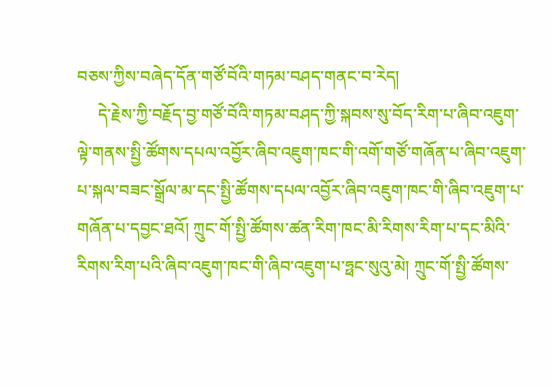བཅས་ཀྱིས་བཞེད་དོན་གཙོ་བོའི་གཏམ་བཤད་གནང་བ་རེད།
     དེ་རྗེས་ཀྱི་བརྗོད་བྱ་གཙོ་བོའི་གཏམ་བཤད་ཀྱི་སྐབས་སུ་བོད་རིག་པ་ཞིབ་འཇུག་ལྟེ་གནས་སྤྱི་ཚོགས་དཔལ་འབྱོར་ཞིབ་འཇུག་ཁང་གི་འགོ་གཙོ་གཞོན་པ་ཞིབ་འཇུག་པ་སྐལ་བཟང་སྒྲོལ་མ་དང་སྤྱི་ཚོགས་དཔལ་འབྱོར་ཞིབ་འཇུག་ཁང་གི་ཞིབ་འཇུག་པ་གཞོན་པ་དབྱང་ཐའོ། ཀྲུང་གོ་སྤྱི་ཚོགས་ཚན་རིག་ཁང་མི་རིགས་རིག་པ་དང་མིའི་རིགས་རིག་པའི་ཞིབ་འཇུག་ཁང་གི་ཞིབ་འཇུག་པ་ཧྥང་སུའུ་མེ། ཀྲུང་གོ་སྤྱི་ཚོགས་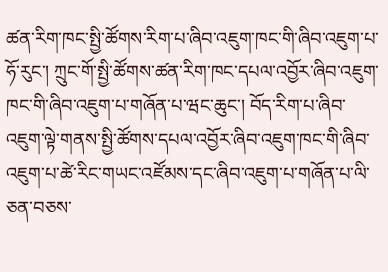ཚན་རིག་ཁང་སྤྱི་ཚོགས་རིག་པ་ཞིབ་འཇུག་ཁང་གི་ཞིབ་འཇུག་པ་ཧོ་རུང་། ཀྲུང་གོ་སྤྱི་ཚོགས་ཚན་རིག་ཁང་དཔལ་འབྱོར་ཞིབ་འཇུག་ཁང་གི་ཞིབ་འཇུག་པ་གཞོན་པ་ཝང་ཆུང་། བོད་རིག་པ་ཞིབ་འཇུག་ལྟེ་གནས་སྤྱི་ཚོགས་དཔལ་འབྱོར་ཞིབ་འཇུག་ཁང་གི་ཞིབ་འཇུག་པ་ཚེ་རིང་གཡང་འཛོམས་དང་ཞིབ་འཇུག་པ་གཞོན་པ་ལི་ཅན་བཅས་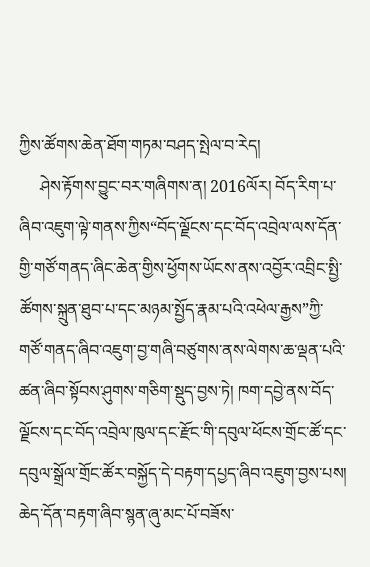ཀྱིས་ཚོགས་ཆེན་ཐོག་གཏམ་བཤད་སྤེལ་བ་རེད།
     ཤེས་རྟོགས་བྱུང་བར་གཞིགས་ན། 2016ལོར། བོད་རིག་པ་ཞིབ་འཇུག་ལྟེ་གནས་ཀྱིས“བོད་ལྗོངས་དང་བོད་འབྲེལ་ལས་དོན་གྱི་གཙོ་གནད་ཞིང་ཆེན་གྱིས་ཕྱོགས་ཡོངས་ནས་འབྱོར་འབྲིང་སྤྱི་ཚོགས་སྐྲུན་ཐུབ་པ་དང་མཉམ་སྤྱོད་རྣམ་པའི་འཕེལ་རྒྱས”ཀྱི་གཙོ་གནད་ཞིབ་འཇུག་བྱ་གཞི་བཙུགས་ནས་ལེགས་ཆ་ལྡན་པའི་ཚན་ཞིབ་སྟོབས་ཤུགས་གཅིག་སྡུད་བྱས་ཏེ། ཁག་དབྱེ་ནས་བོད་ལྗོངས་དང་བོད་འབྲེལ་ཁུལ་དང་རྫོང་གི་དབུལ་ཕོངས་གྲོང་ཚོ་དང་དབུལ་སྒྲོལ་གྲོང་ཚོར་བསྐྱོད་དེ་བརྟག་དཔྱད་ཞིབ་འཇུག་བྱས་པས། ཆེད་དོན་བརྟག་ཞིབ་སྙན་ཞུ་མང་པོ་བཟོས་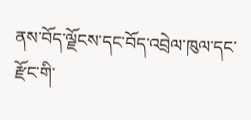ནས་བོད་ལྗོངས་དང་བོད་འབྲེལ་ཁུལ་དང་རྫོང་གི་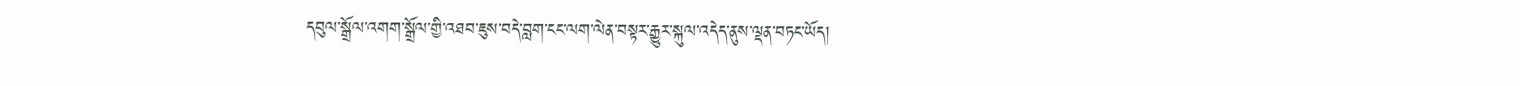དབུལ་སྒྲོལ་འགག་སྒྲོལ་གྱི་འཐབ་ཇུས་བདེ་བླག་ངང་ལག་ལེན་བསྟར་རྒྱུར་སྐུལ་འདེད་ནུས་ལྡན་བཏང་ཡོད།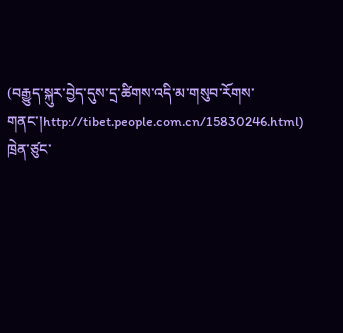(བརྒྱུད་སྐུར་བྱེད་དུས་དྲ་ཚིགས་འདི་མ་གསུབ་རོགས་གནང་།http://tibet.people.com.cn/15830246.html)
ཁྲེན་ཙུང་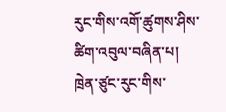རུང་གིས་འགོ་ཚུགས་ཤིས་ཚིག་འབུལ་བཞིན་པ།
ཁྲེན་ཙུང་རུང་གིས་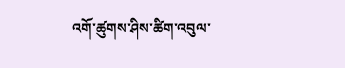འགོ་ཚུགས་ཤིས་ཚིག་འབུལ་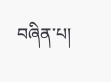བཞིན་པ།